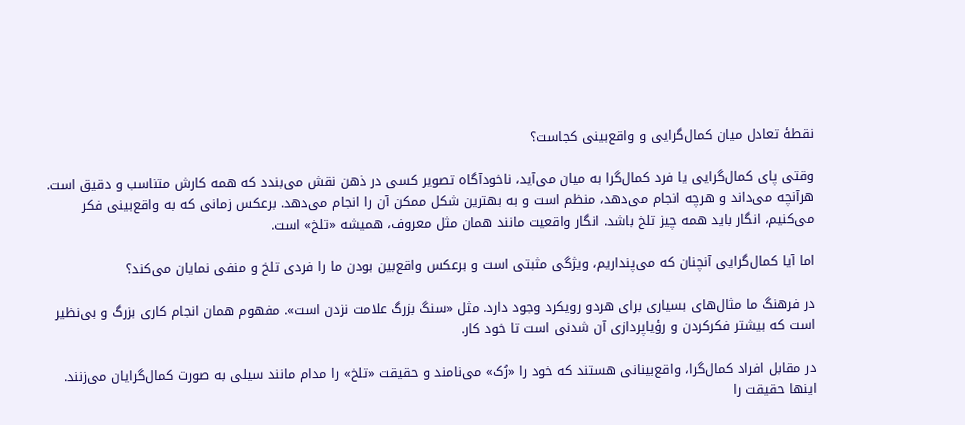نقطهٔ تعادل میان کمال‌گرایی و واقع‌بینی کجاست؟

وقتی پای کمال‌گرایی یا فرد کمال‌گرا به میان می‌آید، ناخودآگاه تصویر کسی در ذهن نقش می‌بندد که همه کارش متناسب و دقیق است. هرآنچه می‌داند و هرچه انجام می‌دهد، منظم است و به بهترین شکل ممکن آن را انجام می‌دهد. برعکس زمانی که به واقع‌بینی فکر می‌کنیم، انگار باید همه چیز تلخ باشد. انگار واقعیت مانند همان مثل معروف، همیشه «تلخ» است.

اما آیا کمال‌گرایی آنچنان که می‌پنداریم، ویژگی مثبتی است و برعکس واقع‌بین بودن ما را فردی تلخ و منفی نمایان می‌کند؟

در فرهنگ ما مثال‌های بسیاری برای هردو رویکرد وجود دارد. مثل «سنگ بزرگ علامت نزدن است». مفهوم همان انجام کاری بزرگ و بی‌نظیر است که بیشتر فکرکردن و رؤیاپردازی آن شدنی است تا خود کار.

در مقابل افراد کمال‌گرا، واقع‌بینانی هستند که خود را «رُک» می‌نامند و حقیقت «تلخ» را مدام مانند سیلی به صورت کمال‌گرایان می‌زنند. اینها حقیقت را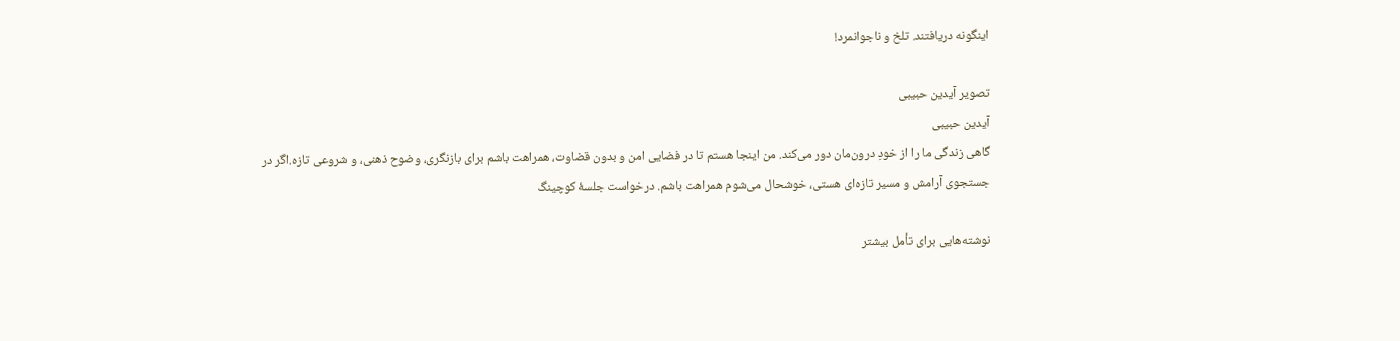اینگونه دریافتند. تلخ و ناجوانمرد!

تصویر آیدین حبیبی
آیدین حبیبی
گاهی زندگی ما را از خودِ درون‌مان دور می‌کند. من اینجا هستم تا در فضایی امن و بدون قضاوت، همراهت باشم برای بازنگری، وضوح ذهنی، و شروعی تازه.اگر در جستجوی آرامش و مسیر تازه‌ای هستی، خوشحال می‌شوم همراهت باشم. درخواست جلسهٔ کوچینگ

نوشته‌هایی برای تأمل بیشتر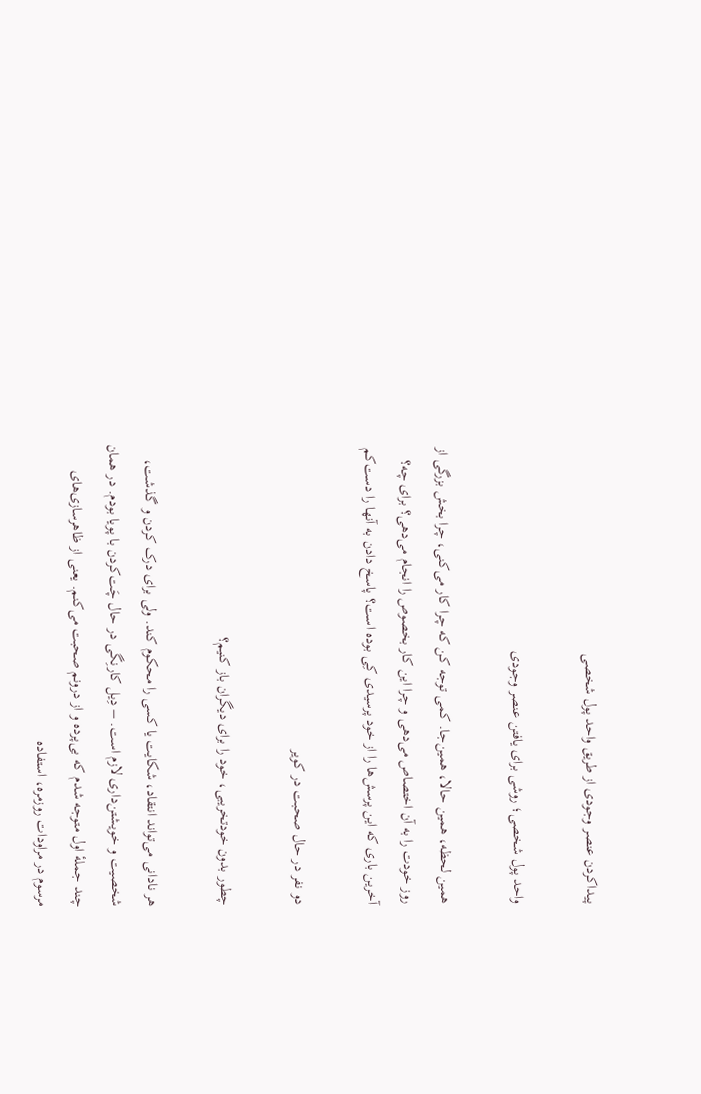پیداکردن عنصر وجودی از طریق واحد پول شخصی

واحد پول شخصی؛ روشی برای یافتن عنصر وجودی

همین لحظه، همین حالا، همین‌جا. کمی توجه کن که چرا کار می‌کنی، چرا بخش بزرگی از روز خودت را به آن اختصاص می‌دهی و چرا این کار بخصوص را انجام می‌دهی؟ برای چه؟ آخرین باری که این پرسش‌ها را از خود پرسیدی کِی بوده است؟ پاسخ دادن به آنها را دست‌کم

دو نفر در حال صحبت در کویر

چطور بدون خودتخریبی، خود را برای دیگران باز کنیم؟

هر نادانی می‌تواند انتقاد، شکایت یا کسی را محکوم کند. ولی برای درک کردن و گذشت، شخصیت و خویشتن‌داری لازم است. – دِیل کارنِگی در حال چَت‌کردن با پویا بودم. در همان چند جملهٔ اول متوجه شدم که بی‌پرده و از درونم صحبت می‌کنم. یعنی از ظاهرسازی‌های مرسوم در مراودات روزمره، استفاده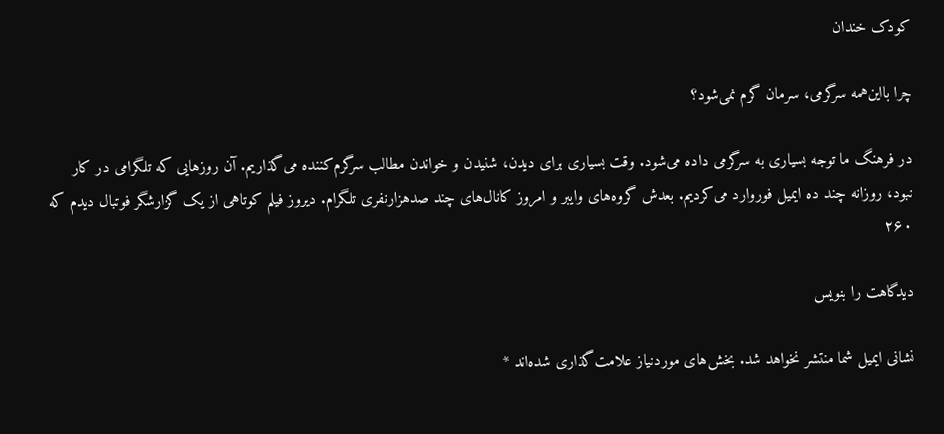کودک خندان

چرا بااین‌همه سرگرمی، سرمان گرم نمی‌شود؟

در فرهنگ ما توجه بسیاری به سرگرمی داده می‌شود. وقت بسیاری برای دیدن، شنیدن و خواندن مطالب سرگرم‌کننده می‌گذاریم. آن روزهایی که تلگرامی در کار نبود، روزانه چند ده ایمیل فوروارد می‌کردیم. بعدش گروه‌های وایبر و امروز کانال‌های چند صدهزارنفری تلگرام. دیروز فیلم کوتاهی از یک گزارشگر فوتبال دیدم که ۲۶۰

دیدگاهت را بنویس

نشانی ایمیل شما منتشر نخواهد شد. بخش‌های موردنیاز علامت‌گذاری شده‌اند *